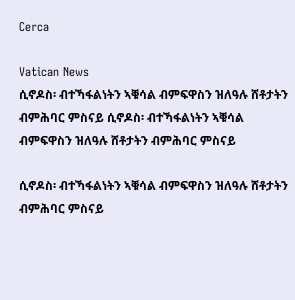Cerca

Vatican News
ሲኖዶስ፡ ብተኻፋልነትን ኣቑሳል ብምፍዋስን ዝለዓሉ ሸቶታትን ብምሕባር ምስናይ ሲኖዶስ፡ ብተኻፋልነትን ኣቑሳል ብምፍዋስን ዝለዓሉ ሸቶታትን ብምሕባር ምስናይ

ሲኖዶስ፡ ብተኻፋልነትን ኣቑሳል ብምፍዋስን ዝለዓሉ ሸቶታትን ብምሕባር ምስናይ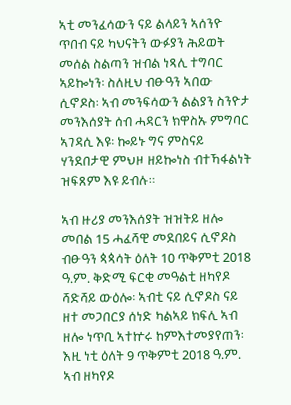ኣቲ መንፈሳውን ናይ ልላይን ኣሰንዮ ጥበብ ናይ ካህናትን ውፉያን ሕይወት መሰል ስልጣን ዝብል ነጻሊ ተግባር ኣይኰነን፡ ስለዚህ ብፁዓን ኣበው ሲኖዶስ፡ ኣብ መንፍሳውን ልልያን ስንዮታ መንእሰያት ሰብ ሓዳርን ክዋስኡ ምግባር ኣገዳሲ እዩ፡ ኰይኑ ግና ምስናይ ሃንደበታዊ ምህዞ ዘይኰነስ ብተኻፋልነት ዝፍጸም እዩ ይብሉ።

ኣብ ዙሪያ መንእሰያት ዝዝትይ ዘሎ መበል 15 ሓፈሻዊ መደበይና ሲኖዶስ ብፁዓን ጳጳሳት ዕለት 10 ጥቅምቲ 2018 ዓ.ም. ቅድሚ ፍርቂ መዓልቲ ዘካየዶ ሻድሻይ ውዕሎ፡ ኣብቲ ናይ ሲኖዶስ ናይ ዘተ መጋበርያ ሰነድ ካልኣይ ክፍሊ ኣብ ዘሎ ነጥቢ ኣተኵሩ ከምእተመያየጠን፡ እዚ ነቲ ዕለት 9 ጥቅምቲ 2018 ዓ.ም. ኣብ ዘካየዶ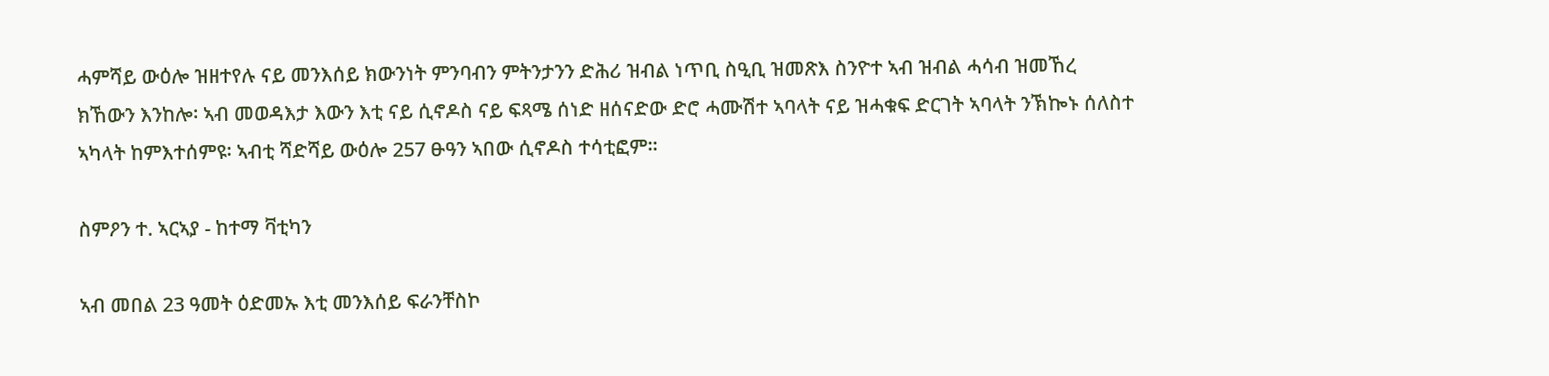ሓምሻይ ውዕሎ ዝዘተየሉ ናይ መንእሰይ ክውንነት ምንባብን ምትንታንን ድሕሪ ዝብል ነጥቢ ስዒቢ ዝመጽእ ስንዮተ ኣብ ዝብል ሓሳብ ዝመኸረ ክኸውን እንከሎ፡ ኣብ መወዳእታ እውን እቲ ናይ ሲኖዶስ ናይ ፍጻሜ ሰነድ ዘሰናድው ድሮ ሓሙሽተ ኣባላት ናይ ዝሓቁፍ ድርገት ኣባላት ንኽኰኑ ሰለስተ ኣካላት ከምእተሰምዩ፡ ኣብቲ ሻድሻይ ውዕሎ 257 ፁዓን ኣበው ሲኖዶስ ተሳቲፎም።

ስምዖን ተ. ኣርኣያ - ከተማ ቫቲካን

ኣብ መበል 23 ዓመት ዕድመኡ እቲ መንእሰይ ፍራንቸስኮ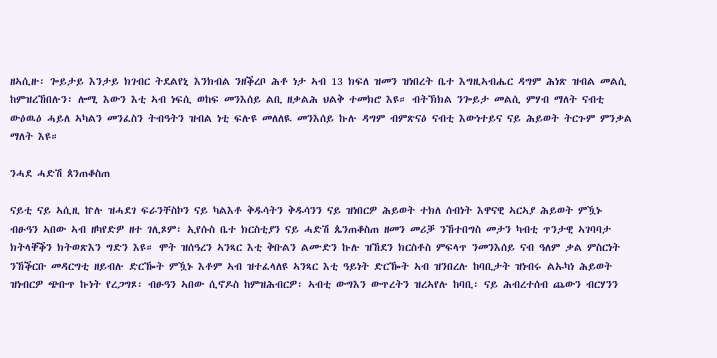ዘኣሲዙ፡ ጐይታይ እንታይ ክገብር ትደልየኒ እንክብል ንዘቕረቦ ሕቶ ነታ ኣብ 13 ክፍለ ዝመን ዝነበረት ቤተ እግዚኣብሔር ዳግም ሕነጽ ዝብል መልሲ ከምዝረኸበሉን፡ ሎሚ እውን እቲ ኣብ ነፍሲ ወከፍ መንእሰይ ልቢ ዘቃልሕ ህልቅ ተመክሮ እዩ። ብትኽክል ንጐይታ መልሲ ምሃብ ማለት ናብቲ ውዕዉዕ ሓይለ ኣካልን መንፈስን ትብዓትን ዝብል ነቲ ፍሉዩ መለለዪ መንእሰይ ኩሉ ዳግም ብምጽናዕ ናብቲ እውነተይና ናይ ሕይወት ትርጉም ምንቃል ማለት እዩ።

ንሓደ ሓድሽ ጰንጠቆስጠ

ናይቲ ናይ ኣሲዚ ኵሉ ዝሓደገ ፍራንቸስኮን ናይ ካልእቶ ቅዱሳትን ቅዱሳንን ናይ ዝነበርዎ ሕይወት ተክለ ሰብነት እዋናዊ ኣርኣያ ሕይወት ምዃኑ ብፁዓን ኣበው ኣብ ዘካየድዎ ዘተ ገሊጾም፡ ኢየሱስ ቤተ ክርስቲያን ናይ ሓድሽ ጴንጠቆስጠ ዘመን መሪቓ ንኸተበግስ መታን ካብቲ ጥንታዊ ኣገባባታ ክትላቐቕን ክትወጽእን ግድን እዩ። ሞት ዝሰዓረን ኣንጻር እቲ ቅቡልን ልሙድን ኩሉ ዝኸደን ክርስቶስ ምፍላጥ ንመንእሰይ ናብ ዓለም ቃል ምስርነት ንኸቕርቡ መዳርግቲ ዘይብሉ ድርዀት ምዃኑ እቶም ኣብ ዝተፈላለዩ ኣንጻር እቲ ዓይነት ድርዀት ኣብ ዝንበረሉ ከባቢታት ዝነብሩ ልኡካነ ሕይወት ዝነብርዎ ጭቡጥ ኩነት የረጋግጾ፡ ብፁዓን ኣበው ሲኖዶስ ከምዝሕብርዎ፡ ኣብቲ ውግእን ውጥረትን ዝረኣየሉ ከባቢ፡ ናይ ሕብረተሰብ ጨውን ብርሃንን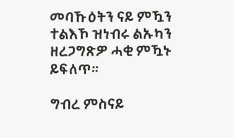መባኹዕትን ናይ ምዃን ተልእኾ ዝነብሩ ልኡካን ዘረጋግጽዎ ሓቂ ምዃኑ ይፍለጥ።

ግብረ ምስናይ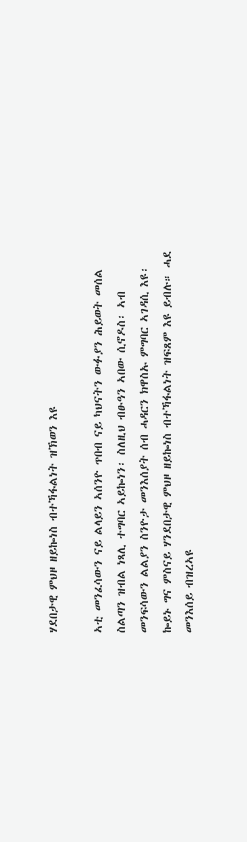ሃደበታዊ ምህዞ ዘይኰነስ ብተኻፋልነት ዝኽወን እዩ

ኣቲ መንፈሳውን ናይ ልላይን ኣሰንዮ ጥበብ ናይ ካህናትን ውፉያን ሕይወት መሰል ስልጣን ዝብል ነጻሊ ተግባር ኣይኰነን፡ ስለዚህ ብፁዓን ኣበው ሲኖዶስ፡ ኣብ መንፍሳውን ልልያን ስንዮታ መንእሰያት ሰብ ሓዳርን ክዋስኡ ምግባር ኣገዳሲ እዩ፡ ኰይኑ ግና ምስናይ ሃንደበታዊ ምህዞ ዘይኰነስ ብተኻፋልነት ዝፍጸም እዩ ይብሉ። ሓደ መንእሰይ ብዝረኣዩ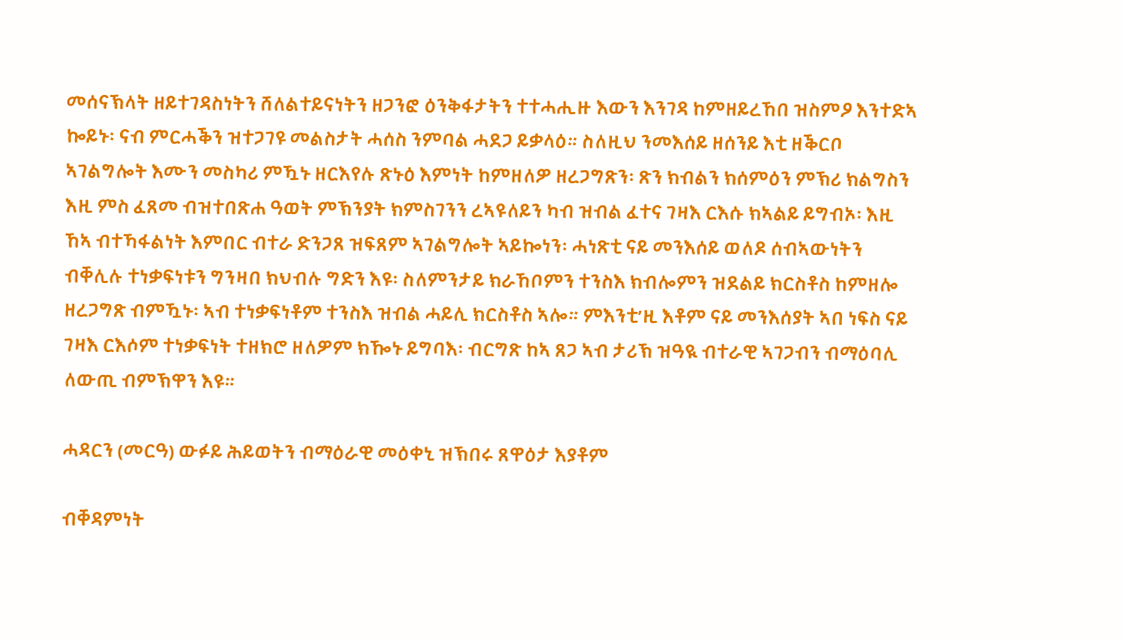መሰናኽላት ዘይተገዳስነትን ሸለልተይናነትን ዘጋንፎ ዕንቅፋታትን ተተሓሒዙ እውን እንገዳ ከምዘይረኸበ ዝስምዖ እንተድኣ ኰይኑ፡ ናብ ምርሓቕን ዝተጋገዩ መልስታት ሓሰስ ንምባል ሓደጋ ይቃላዕ። ስለዚህ ንመእሰይ ዘሰንይ እቲ ዘቕርቦ ኣገልግሎት እሙን መስካሪ ምዃኑ ዘርእየሉ ጽኑዕ እምነት ከምዘለዎ ዘረጋግጽን፡ ጽን ክብልን ክሰምዕን ምኽሪ ክልግስን እዚ ምስ ፈጸመ ብዝተበጽሐ ዓወት ምኽንያት ክምስገንን ረኣዩለይን ካብ ዝብል ፈተና ገዛእ ርእሱ ክኣልይ ይግብኦ፡ እዚ ኸኣ ብተኻፋልነት እምበር ብተራ ድንጋጸ ዝፍጸም ኣገልግሎት ኣይኰነን፡ ሓነጽቲ ናይ መንእሰይ ወለዶ ሰብኣውነትን ብቐሊሉ ተነቃፍነቱን ግንዛበ ክህብሉ ግድን እዩ፡ ስለምንታይ ክራኸቦምን ተንስእ ክብሎምን ዝደልይ ክርስቶስ ከምዘሎ ዘረጋግጽ ብምዃኑ፡ ኣብ ተነቃፍነቶም ተንስእ ዝብል ሓይሊ ክርስቶስ ኣሎ። ምእንቲ’ዚ እቶም ናይ መንእሰያት ኣበ ነፍስ ናይ ገዛእ ርእሶም ተነቃፍነት ተዘክሮ ዘለዎም ክዀኑ ይግባእ፡ ብርግጽ ከኣ ጸጋ ኣብ ታሪኽ ዝዓዪ ብተራዊ ኣገጋብን ብማዕባሊ ለውጢ ብምኽዋን እዩ።

ሓዳርን (መርዓ) ውፉይ ሕይወትን ብማዕራዊ መዕቀኒ ዝኽበሩ ጸዋዕታ እያቶም

ብቐዳምነት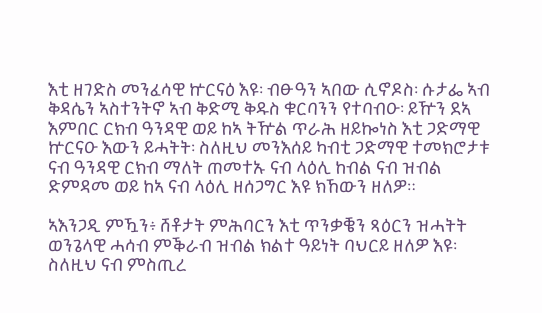እቲ ዘገድስ መንፈሳዊ ኵርናዕ እዩ፡ ብፁዓን ኣበው ሲኖዶስ፡ ሱታፌ ኣብ ቅዳሴን ኣስተንትኖ ኣብ ቅድሚ ቅዱስ ቁርባንን የተባብዑ፡ ይዅን ደኣ እምበር ርክብ ዓንዳዊ ወይ ከኣ ትዅል ጥራሕ ዘይኰነስ እቲ ጋድማዊ ኵርናዑ እውን ይሓትት፡ ስለዚህ መንእሰይ ካብቲ ጋድማዊ ተመክሮታቱ ናብ ዓንዳዊ ርክብ ማለት ጠመተኡ ናብ ላዕሊ ከብል ናብ ዝብል ድምዳመ ወይ ከኣ ናብ ላዕሊ ዘሰጋግር እዩ ክኸውን ዘለዎ።

ኣእንጋዲ ምዃን፥ ሸቶታት ምሕባርን እቲ ጥንቃቔን ጻዕርን ዝሓትት ወንጌላዊ ሓሳብ ምቕራብ ዝብል ክልተ ዓይነት ባህርይ ዘለዎ እዩ፡ ስለዚህ ናብ ምስጢረ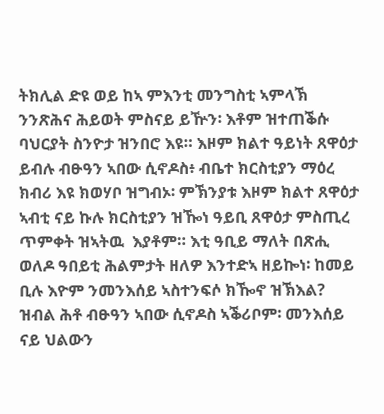ትክሊል ድዩ ወይ ከኣ ምእንቲ መንግስቲ ኣምላኽ ንንጽሕና ሕይወት ምስናይ ይዅን፡ እቶም ዝተጠቕሱ ባህርያት ስንዮታ ዝንበሮ እዩ። እዞም ክልተ ዓይነት ጸዋዕታ ይብሉ ብፁዓን ኣበው ሲኖዶስ፥ ብቤተ ክርስቲያን ማዕረ ክብሪ እዩ ክወሃቦ ዝግብኦ፡ ምኽንያቱ እዞም ክልተ ጸዋዕታ ኣብቲ ናይ ኩሉ ክርስቲያን ዝዀነ ዓይቢ ጸዋዕታ ምስጢረ ጥምቀት ዝኣትዉ  እያቶም። እቲ ዓቢይ ማለት በጽሒ ወለዶ ዓበይቲ ሕልምታት ዘለዎ እንተድኣ ዘይኰነ፡ ከመይ ቢሉ እዮም ንመንእሰይ ኣስተንፍሶ ክዀኖ ዝኽእል? ዝብል ሕቶ ብፁዓን ኣበው ሲኖዶስ ኣቕሪቦም፡ መንእሰይ ናይ ህልውን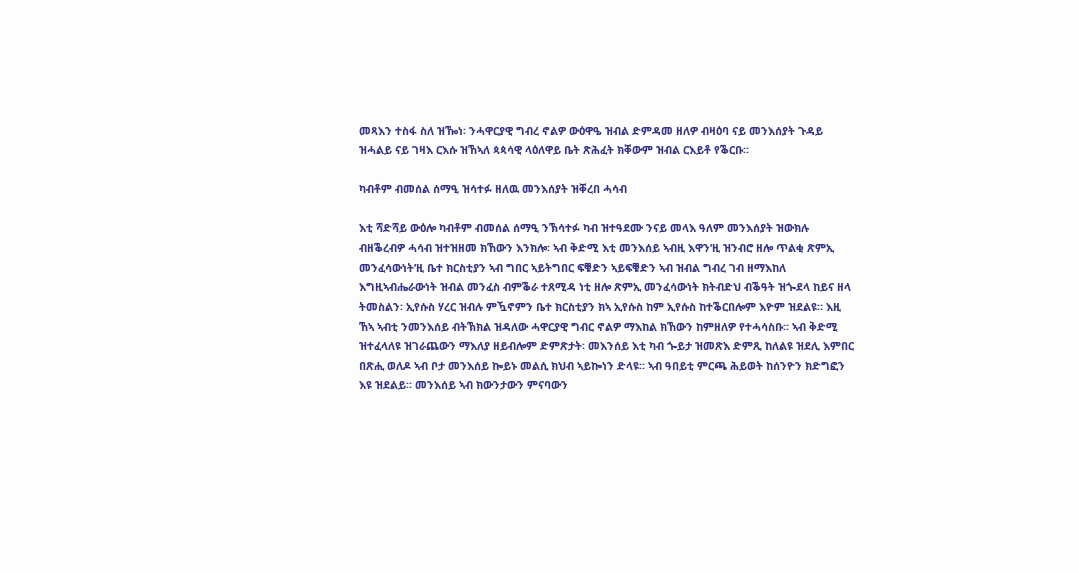መጻእን ተስፋ ስለ ዝዀነ፡ ንሓዋርያዊ ግብረ ኖልዎ ውዕዋዔ ዝብል ድምዳመ ዘለዎ ብዛዕባ ናይ መንእሰያት ጉዳይ ዝሓልይ ናይ ገዛእ ርእሱ ዝኸኣለ ጳጳሳዊ ላዕለዋይ ቤት ጽሕፈት ክቐውም ዝብል ርእይቶ የቕርቡ።

ካብቶም ብመሰል ሰማዒ ዝሳተፉ ዘለዉ መንእሰያት ዝቐረበ ሓሳብ

እቲ ሻድሻይ ውዕሎ ካብቶም ብመሰል ሰማዒ ንኽሳተፉ ካብ ዝተዓደሙ ንናይ መላእ ዓለም መንእሰያት ዝውክሉ ብዘቕረብዎ ሓሳብ ዝተዝዘመ ክኸውን እንክሎ፡ ኣብ ቅድሚ እቲ መንእሰይ ኣብዚ እዋን’ዚ ዝንብሮ ዘሎ ጥልቂ ጽምኢ መንፈሳውነት’ዚ ቤተ ክርስቲያን ኣብ ግበር ኣይትግበር ፍቑድን ኣይፍቑድን ኣብ ዝብል ግብረ ገብ ዘማእከለ እግዚኣብሔራውነት ዝብል መንፈስ ብምቕራ ተጸሚዳ ነቲ ዘሎ ጽምኢ መንፈሳውነት ክትብድህ ብቕዓት ዝጐደላ ከይና ዘላ ትመስልን፡ ኢየሱስ ሃረር ዝብሉ ምዃኖምን ቤተ ክርስቲያን ክኣ ኢየሱስ ከም ኢየሱስ ከተቕርበሎም እዮም ዝደልዩ። እዚ ኸኣ ኣብቲ ንመንእሰይ ብትኽክል ዝዳለው ሓዋርያዊ ግብር ኖልዎ ማእከል ክኸውን ከምዘለዎ የተሓሳስቡ። ኣብ ቅድሚ ዝተፈላለዩ ዝገራጨውን ማእለያ ዘይብሎም ድምጽታት፡ መእንሰይ እቲ ካብ ጐይታ ዝመጽእ ድምጺ ከለልዩ ዝደሊ እምበር በጽሒ ወለዶ ኣብ ቦታ መንእሰይ ኰይኑ መልሲ ክህብ ኣይኰነን ድላዩ። ኣብ ዓበይቲ ምርጫ ሕይወት ከሰንዮን ክድግፎን እዩ ዝደልይ። መንእሰይ ኣብ ክውንታውን ምናባውን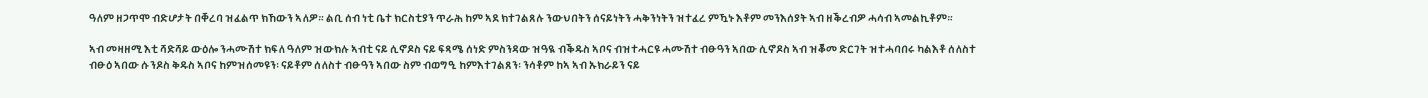ዓለም ዘጋጥሞ ብድሆታት በቐረባ ዝፈልጥ ክኸውን ኣለዎ። ልቢ ሰብ ነቲ ቤተ ክርስቲያን ጥራሕ ከም ኣደ ክተገልጸሉ ንውህበትን ሰናይነትን ሓቅንነትን ዝተፈረ ምዃኑ እቶም መንእሰያት ኣብ ዘቕረብዎ ሓሳብ ኣመልኪቶም።

ኣብ መዛዘሚ እቲ ሻድሻይ ውዕሎ ንሓሙሽተ ክፍለ ዓለም ዝውክሉ ኣብቲ ናይ ሲኖዶስ ናይ ፍጻሜ ሰነድ ምስንዳው ዝዓዪ ብቕዱስ ኣቦና ብዝተሓርዩ ሓሙሽተ ብፁዓን ኣበው ሲኖዶስ ኣብ ዝቖመ ድርገት ዝተሓባበሩ ካልእቶ ሰለስተ ብፁዕ ኣበው ሱንዶስ ቅዱስ ኣቦና ከምዝሰመዩን፡ ናይቶም ሰለስተ ብፁዓን ኣበው ስም ብወግዒ ከምእተገልጸን፡ ንሳቶም ከኣ ኣብ ኡክራይን ናይ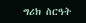ግሪክ ስርዓት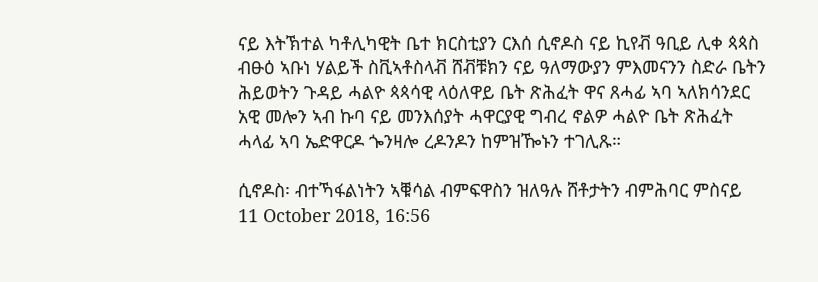ናይ እትኽተል ካቶሊካዊት ቤተ ክርስቲያን ርእሰ ሲኖዶስ ናይ ኪየቭ ዓቢይ ሊቀ ጳጳስ ብፁዕ ኣቡነ ሃልይች ስቪኣቶስላቭ ሸቭቹክን ናይ ዓለማውያን ምእመናንን ስድራ ቤትን ሕይወትን ጉዳይ ሓልዮ ጳጳሳዊ ላዕለዋይ ቤት ጽሕፈት ዋና ጸሓፊ ኣባ ኣለክሳንደር አዊ መሎን ኣብ ኩባ ናይ መንእሰያት ሓዋርያዊ ግብረ ኖልዎ ሓልዮ ቤት ጽሕፈት ሓላፊ ኣባ ኤድዋርዶ ጐንዛሎ ረዶንዶን ከምዝዀኑን ተገሊጹ።

ሲኖዶስ፡ ብተኻፋልነትን ኣቑሳል ብምፍዋስን ዝለዓሉ ሸቶታትን ብምሕባር ምስናይ
11 October 2018, 16:56